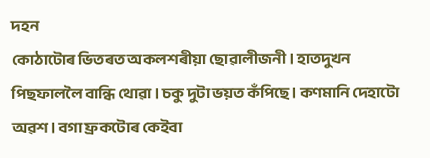দহন
কোঠাটোৰ ভিতৰত অকলশৰীয়া ছোৱালীজনী। হাতদুখন পিছফাললৈ বান্ধি থোৱা। চকু দুটা ভয়ত কঁপিছে। কণমানি দেহাটো অৱশ। বগা ফ্ৰকটোৰ কেইবা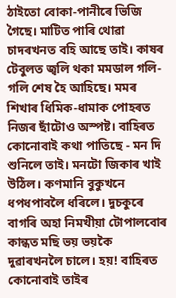ঠাইতো বোকা-পানীৰে ভিজি গৈছে। মাটিত পাৰি থোৱা চাদৰখনত বহি আছে তাই। কাষৰ টেবুলত জ্বলি থকা মমডাল গলি-গলি শেষ হৈ আহিছে। মমৰ শিখাৰ ধিমিক-ধামাক পোহৰত নিজৰ ছাঁটোও অস্পষ্ট। বাহিৰত কোনোবাই কথা পাতিছে - মন দি শুনিলে তাই। মনটো জিকাৰ খাই উঠিল। কণমানি বুকুখনে ধপধপাবলৈ ধৰিলে। দুচকুৰে বাগৰি অহা নিমখীয়া টোপালবোৰ কান্ধত মছি ভয় ভয়কৈ দুৱাৰখনলৈ চালে। হয়! বাহিৰত কোনোবাই তাইৰ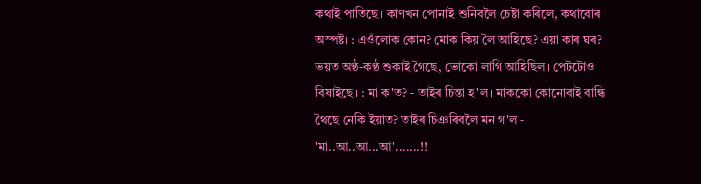কথাই পাতিছে। কাণখন পোনাই শুনিবলৈ চেষ্টা কৰিলে, কথাবোৰ অস্পষ্ট। : এওঁলোক কোন? মোক কিয় লৈ আহিছে? এয়া কাৰ ঘৰ? ভয়ত অণ্ঠ-কণ্ঠ শুকাই গৈছে, ভোকো লাগি আহিছিল। পেটটোও বিষাইছে। : মা ক'ত? - তাইৰ চিন্তা হ'ল। মাককো কোনোবাই বান্ধি থৈছে নেকি ইয়াত? তাইৰ চিঞৰিবলৈ মন গ'ল - 'মা..আ..আ...আ'.......!!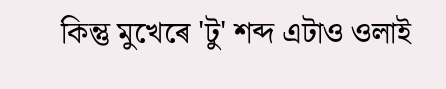কিন্তু মুখেৰে 'টু' শব্দ এটাও ওলাই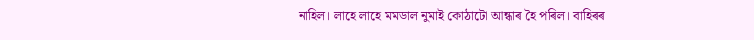নাহিল। লাহে লাহে মমডাল নুমাই কোঠাটো আন্ধাৰ হৈ পৰিল। বাহিৰৰ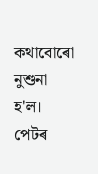কথাবোৰো নুশুনা হ'ল। পেটৰ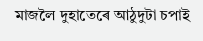মাজলৈ দুহাতেৰে আঠুদুটা চপাই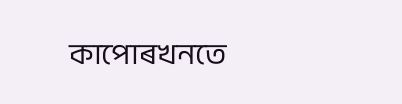কাপোৰখনতে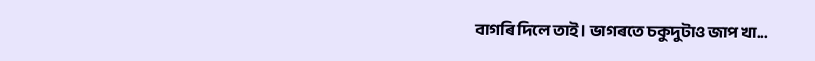বাগৰি দিলে তাই। ভাগৰতে চকুদুটাও জাপ খা...